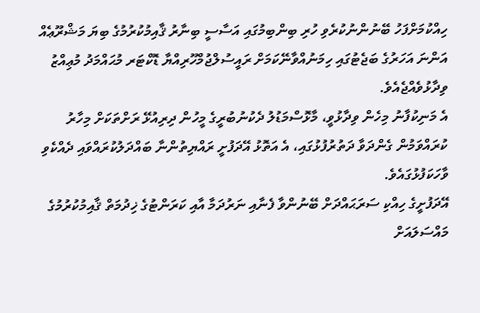ހިއްކުމަށްފަހު ބޭނުންނުކުރެވި ހުރި ބިންބިމުގައި އަސާސީ ބިނާރު ޤާއިމުކުރުމުގެ ބިޔަ މަޝްރޫޢެއް އަންނަ އަހަރުގެ ބަޖެޓުގައި ހިމަނުއްވާނޭކަމަށް ރައީސުލްޖުމްހޫރިއްޔާ ޑޮކްޓަރ މުޙައްމަދު މުޢިއްޒު ވިދާޅުވެއްޖެއެވެ.
އެ މަނިކުފާނު މިހެން ވިދާޅުވީ، މާޅޮސްމަޑުލު ދެކުނުބުރީގެ މީހުން ދިރިއުޅޭ ރަށްތަކަށް މިހާރު ކުރައްވަމުން ގެންދަވާ ދަތުރުފުޅުގައި، އެ އަތޮޅު އޭދަފުށީ ރައްޔިތުންނާ ބައްދަލުކުރައްވައި ދެއްކެވި ވާހަކަފުޅުގައެވެ.
އޭދަފުށީގެ ހިއްކި ސަރަޙައްދަށް ބޭނުންވާ ފެނާއި ނަރުދަމާ އާއި ކަރަންޓުގެ ޚިދުމަތް ޤާއިމުކުރުމުގެ މައްސަލައަށް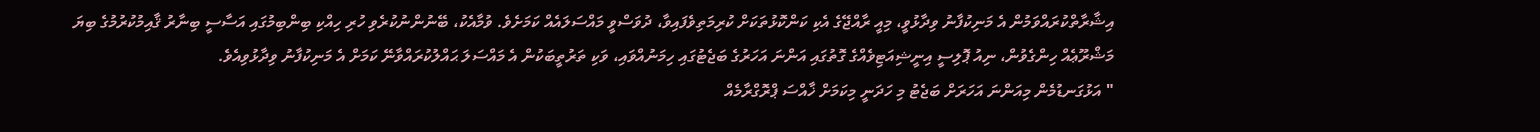އިޝާރާތްކުރައްވަމުން އެ މަނިކުފާނު ވިދާޅުވީ، މިއީ ރާއްޖޭގެ އެކި ކަންކޮޅުތަކަށް ކުރިމަތިވެފައިވާ، ދުވަސްވީ މައްސަލައެއް ކަމަށެވެ. ވުމާއެކު، ބޭނުންނުކުރެވި ހުރި ހިއްކި ބިންބިމުގައި އަސާސީ ބިނާރު ޤާއިމުކުރުމުގެ ބިޔަ މަޝްރޫޢެއް ހިންގެވުން، ނިއު ޕޮލިސީ އިނީޝިއަޓިވެއްގެ ގޮތުގައި އަންނަ އަހަރުގެ ބަޖެޓުގައި ހިމަނުއްވައި، ވަކި ތަރުތީބަކުން އެ މައްސަލަ ޙައްލުކުރައްވާނޭ ކަމަށް އެ މަނިކުފާނު ވިދާޅުވިއެވެ.
" އަޅުގަނޑުމެން މިއަންނަ އަހަރަށް ބަޖެޓު މި ހަދަނީ މިކަމަށް ޚާއްސަ ޕްރޮގްރާމެއް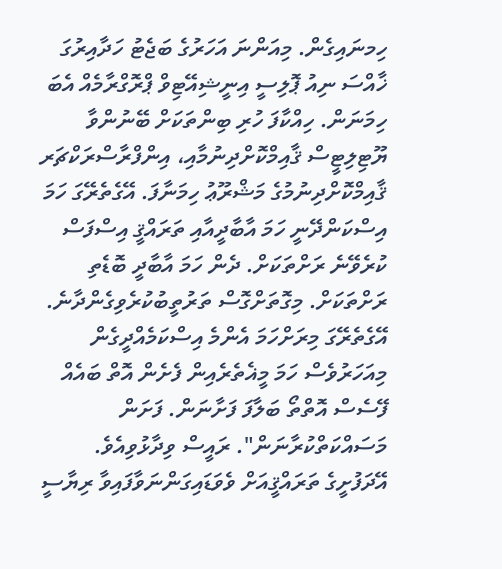ހިމނައިގެން. މިއަންނަ އަހަރުގެ ބަޖެޓު ހަދާއިރުގަ ޚާއްސަ ނިއު ޕޮލިސީ އިނީޝިއޭޓިވް ޕްރޮގްރާމެއް އެބަ ހިމަނަން. ހިއްކާފަ ހުރި ބިންތަކަށް ބޭނުންވާ ޔޫޓިލިޓީސް ޤާއިމްކޮށްދިނުމާއި، އިންފްރާސްރަކްޗަރ ޤާއިމްކޮށްދިނުމުގެ މަޝްރޫޢު ހިމަނާފަ. އޭގެތެރޭގަ ހަމަ އިސްކަންދޭނީ ހަމަ އާބާދީއާއި ތަރައްޤީ އިސްފަސް ކުރެވޭނެ ރަށްތަކަށް. ދެން ހަމަ އާބާދީ ބޮޑެތި ރަށްތަކަށް. މިގޮތަށްގޮސް ތަރުތީބުކުރެވިގެންދާނެ. އޭގެތެރޭގަ މިރަށްހަމަ އެންމެ އިސްކަމެއްދީގެން މިއަހަރުވެސް ހަމަ މީޣެތެރެއިން ފެށެން އޮތް ބައެއް ފޭސެސް އޮތްތޯ ބަލާފަ ފަށާނަން. ފަށަން މަސައްކަތްކުރާނަން". ރައީސް ވިދާޅުވިއެވެ.
އޭދަފުށީގެ ތަރައްޤީއަށް ވެވަޑައިގަންނަވާފައިވާ ރިޔާސީ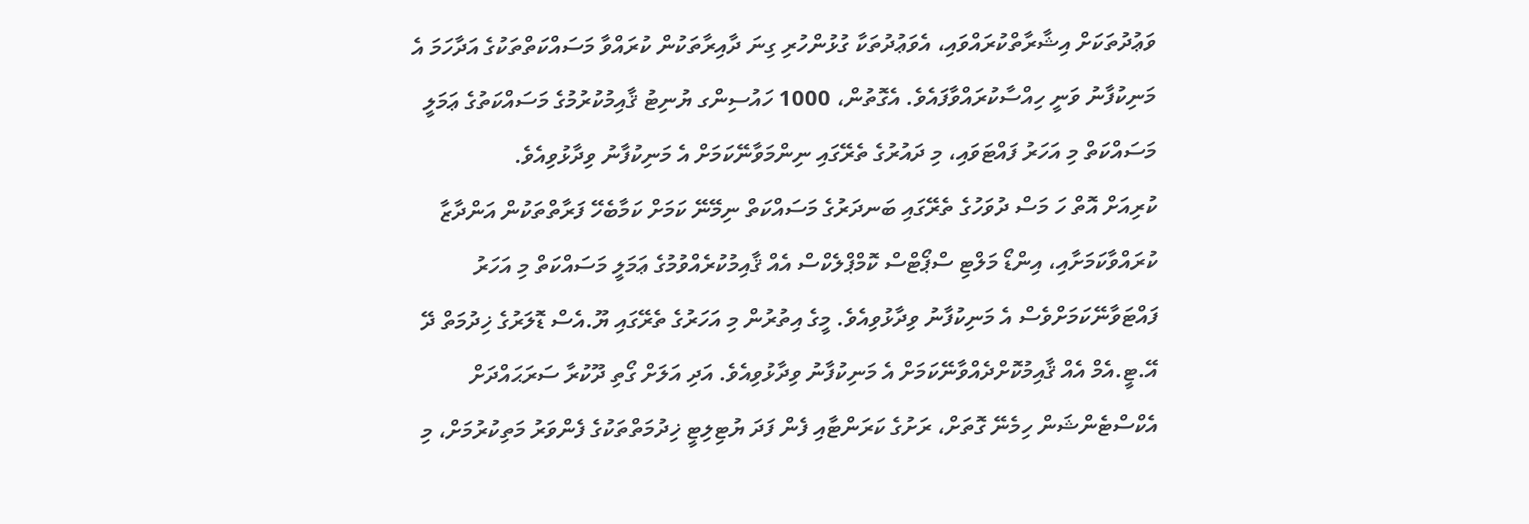ވަޢުދުތަކަށް އިޝާރާތްކުރައްވައި، އެވަޢުދުތަކާ ގުޅުންހުރި ގިނަ ދާއިރާތަކުން ކުރައްވާ މަސައްކަތްތަކުގެ އަދާހަމަ އެ މަނިކުފާނު ވަނީ ހިއްސާކުރައްވާފައެވެ. އެގޮތުން، 1000 ހައުސިންގ ޔުނިޓު ޤާއިމުކުރުމުގެ މަސައްކަތުގެ ޢަމަލީ މަސައްކަތް މި އަހަރު ފައްޓަވައި، މި ދައުރުގެ ތެރޭގައި ނިންމަވާނޭކަމަށް އެ މަނިކުފާނު ވިދާޅުވިއެވެ.
ކުރިއަށް އޮތް ހަ މަސް ދުވަހުގެ ތެރޭގައި ބަނދަރުގެ މަސައްކަތް ނިމޭނޭ ކަމަށް ކަމާބެހޭ ފަރާތްތަކުން އަންދާޒާ ކުރައްވާކަމަށާއި، އިންޑޯ މަލްޓި ސްޕޯޓްސް ކޮމްޕްލެކްސް އެއް ޤާއިމުކުރެއްވުމުގެ ޢަމަލީ މަސައްކަތް މި އަހަރު ފައްޓަވާނޭކަމަށްވެސް އެ މަނިކުފާނު ވިދާޅުވިއެވެ. މީގެ އިތުރުން މި އަހަރުގެ ތެރޭގައި ޔޫ.އެސް ޑޮލަރުގެ ޚިދުމަތް ދޭ އޭ.ޓީ.އެމް އެއް ޤާއިމުކޮށްދެއްވާނޭކަމަށް އެ މަނިކުފާނު ވިދާޅުވިއެވެ. އަދި އަލަށް ގޯތި ދޫކުރާ ސަރަޙައްދަށް އެކްސްޓެންޝަން ހިމެނޭ ގޮތަށް، ރަށުގެ ކަރަންޓާއި ފެން ފަދަ ޔުޓިލިޓީ ޚިދުމަތްތަކުގެ ފެންވަރު މަތިކުރުމަށް، މި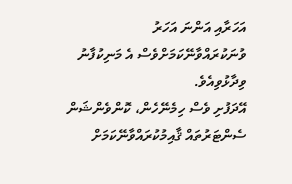އަހަރާއި އަންނަ އަހަރު ވުނަކުރައްވާނޭކަމަށްވެސް އެ މަނިކުފާނު ވިދާޅުވިއެވެ.
އޭދަފުށި ވެސް ހިމެނޭހެން، ކޮންވެންޝަން ސެންޓަރުތައް ޤާއިމުކުރައްވާނޭކަމަށް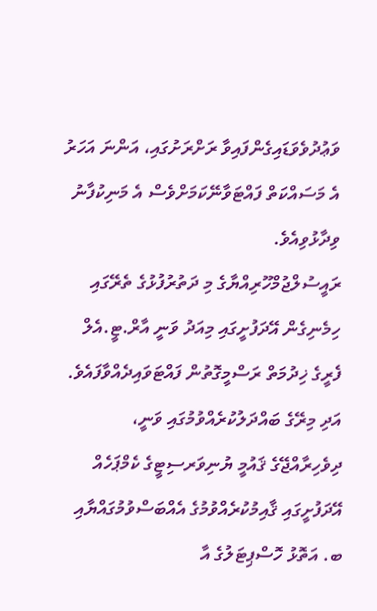ވަޢުދުވެވަޑައިގެންފައިވާ ރަށްރަށުގައި، އަންނަ އަހަރު އެ މަސައްކަތް ފައްޓަވާނޭކަމަށްވެސް އެ މަނިކުފާނު ވިދާޅުވިއެވެ.
ރައީސުލްޖުމްހޫރިއްޔާގެ މި ދަތުރުފުޅުގެ ތެރޭގައި ހިމެނިގެން އޭދަފުށީގައި މިއަދު ވަނީ އާރް.ޓީ.އެލް ފެރީގެ ޚިދުމަތް ރަސްމީގޮތުން ފައްޓަވައިދެއްވާފައެވެ. އަދި މިރޭގެ ބައްދަލުކުރެއްވުމުގައި ވަނީ، ދިވެހިރާއްޖޭގެ ޤައުމީ ޔުނިވަރސިޓީގެ ކެމްޕަހެއް އޭދަފުށީގައި ޤާއިމުކުރެއްވުމުގެ އެއްބަސްވުމުގައްޔާއި ބ. އަތޮޅު ހޮސްޕިޓަލުގެ އާ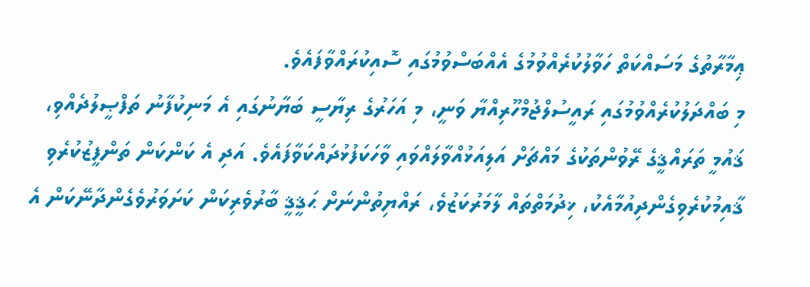ޢިމާރާތުގެ މަސައްކަތް ހަވާލުކުރެއްވުމުގެ އެއްބަސްވުމުގައި ސޮއިކުރައްވާފައެވެ.
މި ބައްދަލުކުރެއްވުމުގައި ރައީސުލްޖުމްހޫރިއްޔާ ވަނީ، މި އަހަރުގެ ރިޔާސީ ބަޔާނުގައި އެ މަނިކުފާނު ތަފްޞީލުދެއްވި، ޤައުމީ ތަރައްޤީގެ ރޭވުންތަކުގެ މައްޗަށް އަލިއަޅުއްވާލައްވައި ވާހަކަފުޅުދައްކަވާފައެވެ. އަދި އެ ކަންކަން ތަންފީޒުކުރެވި ޤާއިމުކުރެވިގެންދިއުމާއެކު، ޚިދުމަތްތައް ލާމަރުކަޒުވެ، ރައްޔިތުންނަށް ޙަޤީޤީ ބާރުވެރިކަން ކަށަވަރުވެގެންދާނޭކަން އެ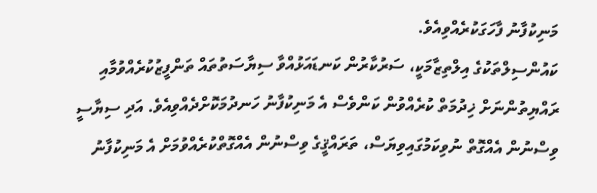މަނިކުފާނު ފާހަގަކުރެއްވިއެވެ.
ކައުންސިލްތަކުގެ އިލްތިޒާމަކީ، ސަރުކާރުން ކަނޑައަޅުއްވާ ސިޔާސަތުތައް ތަންފީޒުކުރެއްވުމާއި ރައްޔިތުންނަށް ޚިދުމަތް ކުރެއްވުން ކަންވެސް އެ މަނިކުފާނު ހަނދުމަކޮށްދެއްވިއެވެ. އަދި ސިޔާސީ ވިސްނުން އެއްގޮތް ނުވިކަމުގައިވިޔަސް، ތަރައްޤީގެ ވިސްނުން އެއްގޮތްކުރެއްވުމަށް އެ މަނިކުފާނު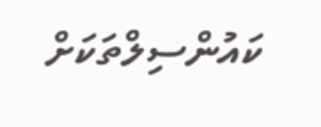ކައުންސިލްތަކަށް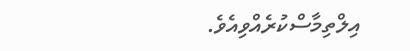އިލްތިމާސްކުރެއްވިއެވެ.